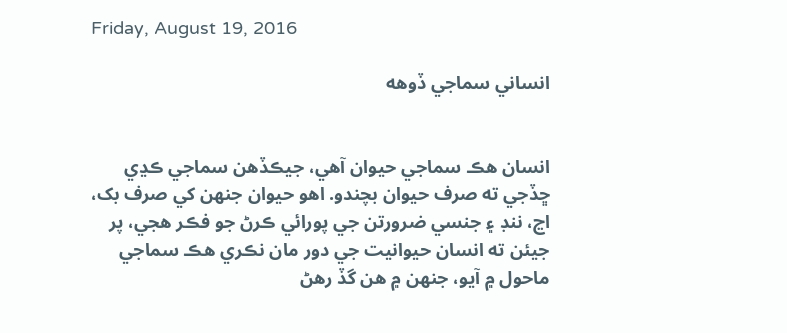Friday, August 19, 2016

انساني سماجي ڏوهه


انسان هڪ سماجي حيوان آهي، جيڪڏهن سماجي ڪڍي ڇڏجي ته صرف حيوان بچندو. اهو حيوان جنهن کي صرف بک، اڃ، ننڊ ۽ جنسي ضرورتن جي پورائي ڪرڻ جو فڪر هجي، پر جيئن ته انسان حيوانيت جي دور مان نڪري هڪ سماجي ماحول ۾ آيو، جنهن ۾ هن گڏ رهڻ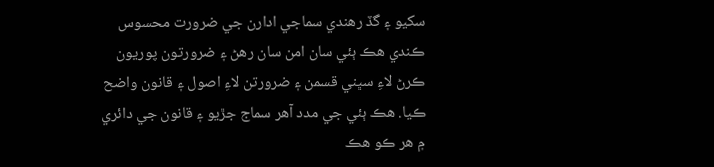سکيو ۽ گڏ رهندي سماجي ادارن جي ضرورت محسوس ڪندي هڪ ٻئي سان امن سان رهڻ ۽ ضرورتون پوريون ڪرڻ لاءِ سڀني قسمن ۽ ضرورتن لاءِ اصول ۽ قانون واضح ڪيا. هڪ ٻئي جي مدد آهر سماج جڙيو ۽ قانون جي دائري ۾ هر ڪو هڪ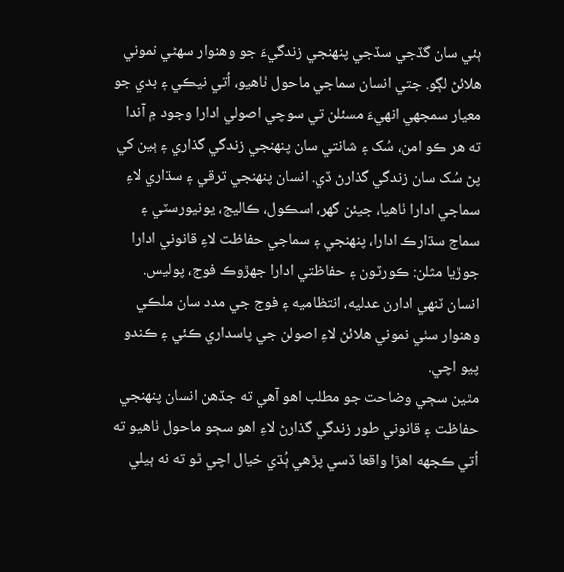ٻئي سان گڏجي سڏجي پنهنجي زندگيءَ جو وهنوار سهڻي نموني هلائڻ لڳو. جتي انسان سماجي ماحول ٺاهيو، اُتي نيڪي ۽ بدي جو معيار سمجهي انهيءَ مسئلن تي سوچي اصولي ادارا وجود ۾ آندا ته هر ڪو امن، سُک ۽ شانتي سان پنهنجي زندگي گذاري ۽ ٻين کي پڻ سُک سان زندگي گذارڻ ڏي. انسان پنهنجي ترقي ۽ سڌاري لاءِ سماجي ادارا ٺاهيا، جيئن گهر، اسڪول، ڪاليج، يونيورسٽي ۽ سماج سڌارڪ ادارا، پنهنجي ۽ سماجي حفاظت لاءِ قانوني ادارا جوڙيا مثلن: ڪورٽون ۽ حفاظتي ادارا جهڙوڪ فوج، پوليس. انسان ٽنهي ادارن عدليه، انتظاميه ۽ فوج جي مدد سان ملڪي وهنوار سٺي نموني هلائڻ لاءِ اصولن جي پاسداري ڪئي ۽ ڪندو پيو اچي.
مٿين سڄي وضاحت جو مطلب اهو آهي ته جڏهن انسان پنهنجي حفاظت ۽ قانوني طور زندگي گذارڻ لاءِ اهو سڄو ماحول ٺاهيو ته اُتي ڪجهه اهڙا واقعا ڏسي پڙهي ٻُڌي خيال اچي ٿو ته نه ٻيلي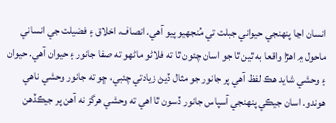انسان اڃا پنهنجي حيواني جبلت تي مُنجهيو پيو آهي. انصاف، اخلاق ۽ فضيلت جي انساني ماحول ۾ اهڙا واقعا به ٿين ٿا جو اسان چئون ٿا ته فلاڻو ماڻهو ته صفا جانور ۽ حيوان آهي. حيوان ۽ وحشي شايد هڪ لفظ آهي پر جانور جو مثال ڏيڻ زيادتي چئبي، ڇو ته جانور وحشي ناهي هوندو. اسان جيڪي پنهنجي آسپاس جانور ڏسون ٿا اهي ته وحشي هرگز نه آهن پر جيڪڏهن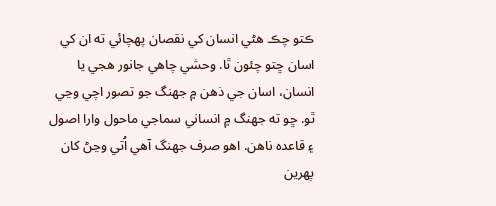ڪتو چڪ هڻي انسان کي نقصان پهچائي ته ان کي اسان ڇتو چئون ٿا. وحشي چاهي جانور هجي يا انسان، اسان جي ذهن ۾ جهنگ جو تصور اچي وڃي ٿو. ڇو ته جهنگ ۾ انساني سماجي ماحول وارا اصول ۽ قاعده ناهن. اهو صرف جهنگ آهي اُتي وڃڻ کان پهرين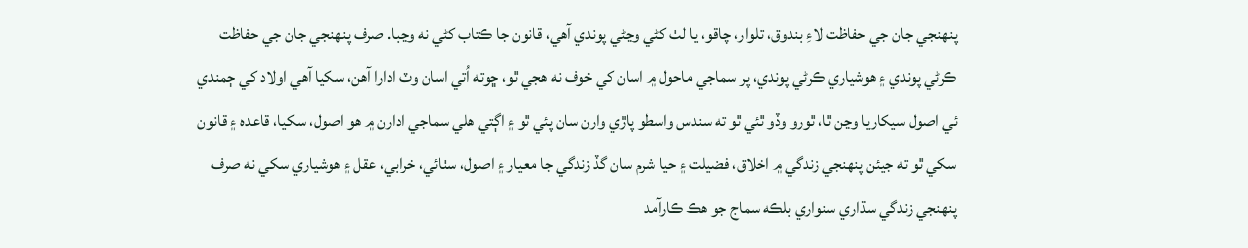پنهنجي جان جي حفاظت لاءِ بندوق، تلوار، چاقو، يا لٺ کڻي وڃڻي پوندي آهي، قانون جا ڪتاب کڻي نه وڃبا. صرف پنهنجي جان جي حفاظت ڪرڻي پوندي ۽ هوشياري ڪرڻي پوندي، پر سماجي ماحول ۾ اسان کي خوف نه هجي ٿو، ڇوته اُتي اسان وٽ ادارا آهن، سکيا آهي اولاد کي ڄمندي ئي اصول سيکاريا وڃن ٿا، ٿورو وڏو ٿئي ٿو ته سندس واسطو پاڙي وارن سان پئي ٿو ۽ اڳتي هلي سماجي ادارن ۾ هو اصول، سکيا، قاعده ۽ قانون سکي ٿو ته جيئن پنهنجي زندگي ۾ اخلاق، فضيلت ۽ حيا شرم سان گڏ زندگي جا معيار ۽ اصول، سٺائي، خرابي، عقل ۽ هوشياري سکي نه صرف پنهنجي زندگي سڌاري سنواري بلڪه سماج جو هڪ ڪارآمد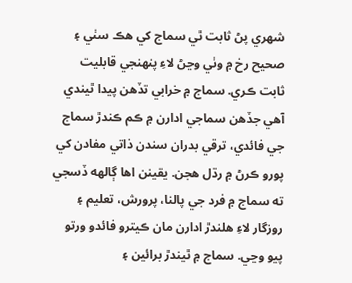شهري پڻ ثابت ٿي سماج کي هڪ سٺي ۽ صحيح رخ ۾ وٺي وڃڻ لاءِ پنهنجي قابليت ثابت ڪري. سماج ۾ خرابي تڏهن پيدا ٿيندي آهي جڏهن سماجي ادارن ۾ ڪم ڪندڙ سماج جي فائدي، ترقي بدران سندن ذاتي مفادن کي پورو ڪرڻ ۾ رڌل هجن. يقينن اها ڳالهه ڏسجي ته سماج ۾ فرد جي پالنا، پرورش، تعليم ۽ روزگار لاءِ هلندڙ ادارن مان ڪيترو فائدو ورتو پيو وڃي. سماج ۾ ٿيندڙ برائين ۽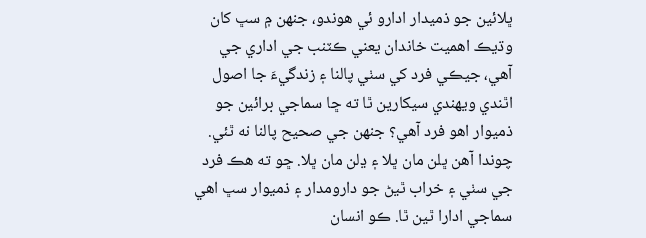ڀلائين جو ذميدار ادارو ئي هوندو، جنهن ۾ سڀ کان وڌيڪ اهميت خاندان يعني ڪٽنب جي اداري جي آهي، جيڪي فرد کي سٺي پالنا ۽ زندگيءَ جا اصول اٿندي ويهندي سيکارين ٿا ته ڇا سماجي برائين جو ذميوار اهو فرد آهي؟ جنهن جي صحيح پالنا نه ٿئي. چوندا آهن ڀلن مان ڀلا ۽ ڍلن مان ڀلا. ڇو ته هڪ فرد جي سٺي ۽ خراب ٿيڻ جو دارومدار ۽ ذميوار سڀ اهي سماجي ادارا ٿين ٿا. ڪو انسان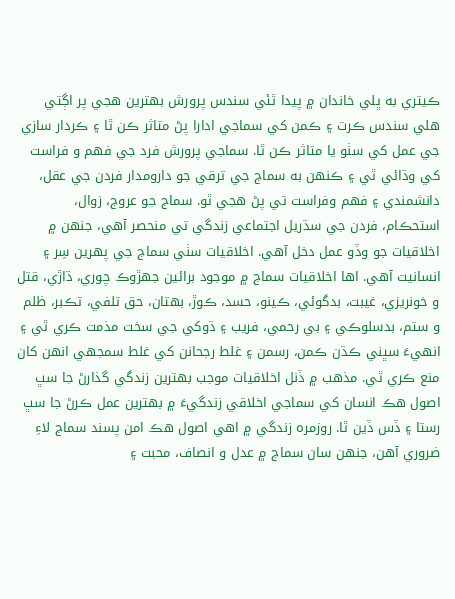ڪيتري به ڀلي خاندان ۾ پيدا ٿئي سندس پرورش بهترين هجي پر اڳتي هلي سندس ڪرت ۽ ڪمن کي سماجي ادارا پڻ متاثر ڪن ٿا ۽ ڪردار سازي جي عمل کي سٺو يا متاثر ڪن ٿا. سماجي پرورش فرد جي فهم و فراست کي وڌائي ٿي ۽ ڪنهن به سماج جي ترقي جو دارومدار فردن جي عقل، دانشمندي ۽ فهم وفراست تي پڻ هجي ٿو. سماج جو عروج، زوال، استحڪام، فردن جي سڌريل اجتماعي زندگي تي منحصر آهي، جنهن ۾ اخلاقيات جو وڏو عمل دخل آهي. اخلاقيات سٺي سماج جي پهرين سِر ۽ انسانيت آهي. اها اخلاقيات سماج ۾ موجود برائين جهڙوڪ چوري، ڌاڙي، قتل و خونريزي، غيبت، بدگوئي، ڪينو، حسد، ڪوڙ، بهتان، حق تلفي، تڪبر، ظلم و ستم، بدسلوڪي ۽ بي رحمي، فريب ۽ ڌوکي جي سخت مذمت ڪري ٿي ۽ انهيءَ سڀني ڪڌن ڪمن، رسمن ۽ غلط رجحانن کي غلط سمجهي انهن کان منع ڪري ٿي. مذهب ۾ ڏنل اخلاقيات موجب بهترين زندگي گذارڻ جا سڀ اصول هڪ انسان کي سماجي اخلاقي زندگيءَ ۾ بهترين عمل ڪرڻ جا سڀ رستا ۽ ڏس ڏين ٿا. روزمره زندگي ۾ اهي اصول هڪ امن پسند سماج لاءِ ضروري آهن، جنهن سان سماج ۾ عدل و انصاف، محبت ۽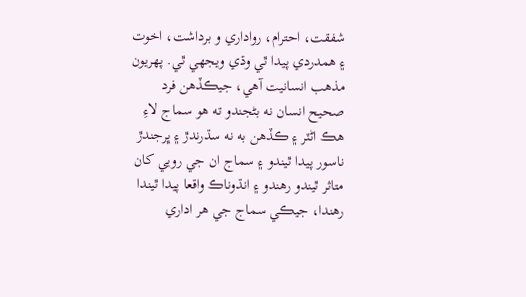شفقت، احترام، رواداري و برداشت، اخوت ۽ همدردي پيدا ٿي وڌي ويجهي ٿي. پهريون مذهب انسانيت آهي، جيڪڏهن فرد صحيح انسان نه بڻجندو ته هو سماج لاءِ هڪ اڻٽر ۽ ڪڏهن به نه سڌرندڙ ۽ ڀرجندڙ ناسور پيدا ٿيندو ۽ سماج ان جي رويي کان متاثر ٿيندو رهندو ۽ انڌوناڪ واقعا پيدا ٿيندا رهندا، جيڪي سماج جي هر اداري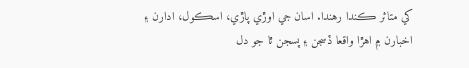کي متاثر ڪندا رهندا. اسان جي اوڙي پاڙي، اسڪول، ادارن ۽ اخبارن ۾ اهڙا واقعا ڏسجن ۽ پسجن ٿا جو دل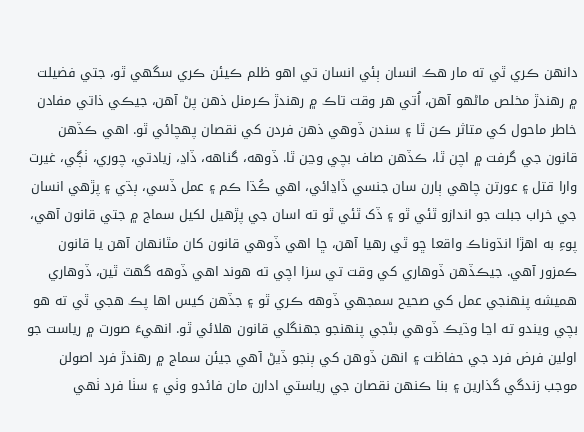دانهن ڪري ٿي ته مار هڪ انسان ٻئي انسان تي اهو ظلم ڪيئن ڪري سگهي ٿو، جتي فضيلت ۾ رهندڙ مخلص ماڻهو آهن، اُتي هر وقت تاڪ ۾ رهندڙ ڪرمنل ذهن پڻ آهن، جيڪي ذاتي مفادن خاطر ماحول کي متاثر ڪن ٿا ۽ سندن ڏوهي ذهن فردن کي نقصان پهچائي ٿو. اهي ڪڏهن قانون جي گرفت ۾ اچن ٿا، ڪڏهن صاف بچي وڃن ٿا. ڏوهه، گناهه، ڏاڍ، زيادتي، چوري، ٺڳي، غيرت وارا قتل ۽ عورتن چاهي ٻارن سان جنسي ڏاڍائي، اهي ڪُڌا ڪم ۽ عمل ڏسي، ٻڌي ۽ پڙهي انسان جي خراب جبلت جو اندازو ٿئي ٿو ۽ ڏک ٿئي ٿو ته اسان جي پڙهيل لکيل سماج ۾ جتي قانون آهي، پوءِ به اهڙا انڌوناڪ واقعا ڇو ٿي رهيا آهن، ڇا اهي ڏوهي قانون کان مٿانهان آهن يا قانون ڪمزور آهي. جيڪڏهن ڏوهاري کي وقت تي سزا اچي ته هوند اهي ڏوهه گهٽ ٿين، ڏوهاري هميشه پنهنجي عمل کي صحيح سمجهي ڏوهه ڪري ٿو ۽ جڏهن کيس اها پڪ هجي ٿي ته هو بچي ويندو ته اڃا وڌيڪ ڏوهي بڻجي پنهنجو جهنگلي قانون هلائي ٿو. انهيءَ صورت ۾ رياست جو اولين فرض فرد جي حفاظت ۽ انهن ڏوهن کي ٻنجو ڏيڻ آهي جيئن سماج ۾ رهندڙ فرد اصولن موجب زندگي گذارين ۽ بنا ڪنهن نقصان جي رياستي ادارن مان فائدو وٺي ۽ سٺا فرد ٺهي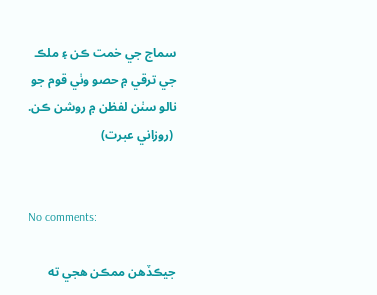سماج جي خمت ڪن ۽ ملڪ جي ترقي ۾ حصو وٺي قوم جو نالو سٺن لفظن ۾ روشن ڪن.
 (روزاني عبرت)


No comments:

جيڪڏهن ممڪن هجي ته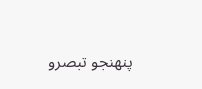پنهنجو تبصرو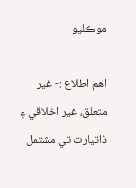موڪليو

اهم اطلاع :- غير متعلق، غير اخلاقي ۽ ذاتيارت تي مشتمل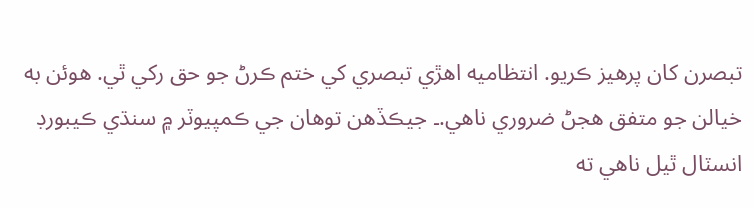تبصرن کان پرهيز ڪريو. انتظاميه اهڙي تبصري کي ختم ڪرڻ جو حق رکي ٿي. هوئن به خيالن جو متفق هجڻ ضروري ناهي.۔ جيڪڏهن توهان جي ڪمپيوٽر ۾ سنڌي ڪيبورڊ انسٽال ٿيل ناهي ته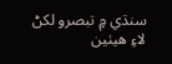سنڌي ۾ تبصرو لکڻ لاءِ هيٺين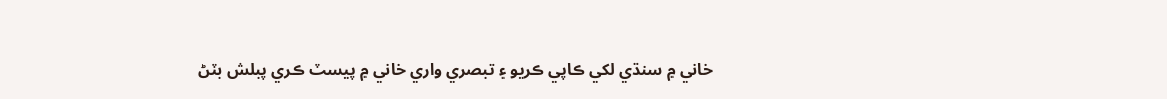خاني ۾ سنڌي لکي ڪاپي ڪريو ۽ تبصري واري خاني ۾ پيسٽ ڪري پبلش بٽڻ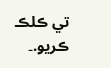تي ڪلڪ ڪريو.۔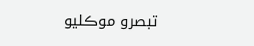تبصرو موڪليو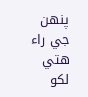پنهن جي راء هتي لکو